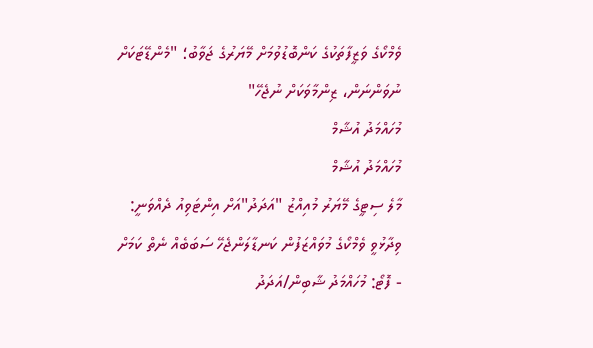ވެމްކޯގެ ވަޒީފާތަކުގެ ކަންބޮޑުވުމަށް މޭޔަރުގެ ޖަވާބު؛ "މެންޑޭޓަކަށް ނުވަންނަން، ޒިންމާވަކަށް ނުޖެހޭ"
މުހައްމަދު އުޝާމް
މުހައްމަދު އުޝާމް
މާލެ ސިޓީގެ މޭޔަރު މުއިއްޒު "އަދަދު"އަށް އިންޓަވިއު ދެއްވަނީ: ވިދާޅުވީ ވެމްކޯގެ މުވައްޒަފުން ކަނޑާލަންޖެހޭ ސަބަބެއް ނެތް ކަމަށް - ފޮޓޯ: މުހައްމަދު ޝާބިން/އަދަދު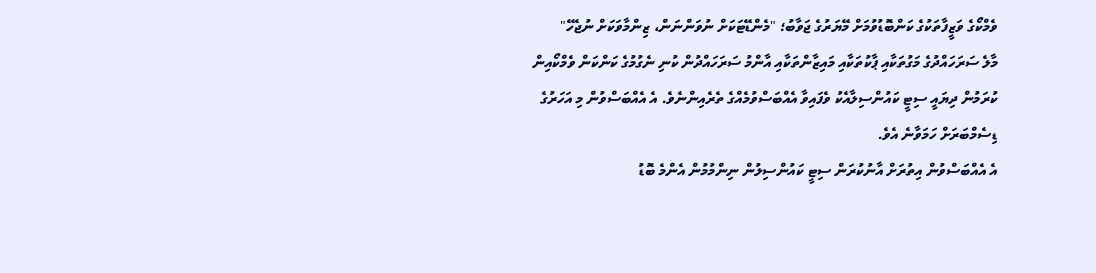ވެމްކޯގެ ވަޒީފާތަކުގެ ކަންބޮޑުވުމަށް މޭޔަރުގެ ޖަވާބު؛ "މެންޑޭޓަކަށް ނުވަންނަން، ޒިންމާވަކަށް ނުޖެހޭ"
މާލެ ސަރަހައްދުގެ މަގުތަކާއި ޕާކުތަކާއި މައިޒާންތަކާއި އާންމު ސަރަހައްދުން ކުނި ނެގުމުގެ ކަންކަން ވެމްކޯއިން ކުރަމުން ދިޔައީ ސިޓީ ކައުންސިލާއެކު ވެފައިވާ އެއްބަސްވުމެއްގެ ތެރެއިންނެވެ. އެ އެއްބަސްވުން މި އަހަރުގެ ޑިސެމްބަރަށް ހަމަވާނެ އެވެ.
އެ އެއްބަސްވުން އިތުރަށް އާނުކުރަން ސިޓީ ކައުންސިލުން ނިންމުމުން އެންމެ ބޮޑު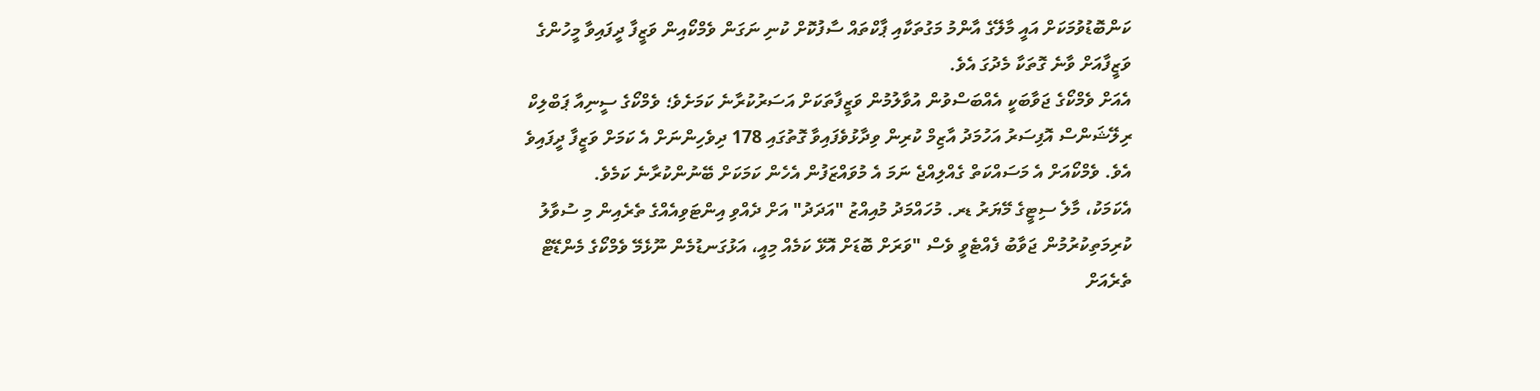ކަންބޮޑުވުމަކަށް އައީ މާލޭގެ އާންމު މަގުތަކާއި ޕާކްތައް ސާފުކޮށް ކުނި ނަގަން ވެމްކޯއިން ވަޒީފާ ދީފައިވާ މީހުންގެ ވަޒީފާއަށް ވާނެ ގޮތަކާ މެދުގަ އެވެ.
އެއަށް ވެމްކޯގެ ޖަވާބަކީ އެއްބަސްވުން އުވާލުމުން ވަޒީފާތަކަށް އަސަރުކުރާނެ ކަމަށެވެ؛ ވެމްކޯގެ ސީނިއާ ޕަބްލިކް ރިލޭޝަންސް އޮފިސަރު އަހުމަދު އާޒިމް ކުރިން ވިދާޅުވެފައިވާ ގޮތުގައި 178 ދިވެހިންނަށް އެ ކަމަށް ވަޒީފާ ދީފައިވެ އެވެ. ވެމްކޯއަށް އެ މަސައްކަތް ގެއްލިއްޖެ ނަމަ އެ މުވައްޒަފުން އެހެން ކަމަކަށް ބޭނުންކުރާނެ ކަމެވެ.
އެކަމަކު، މާލެ ސިޓީގެ މޭޔަރު ޑރ. މުހައްމަދު މުއިއްޒު "އަދަދު" އަށް ދެއްވި އިންޓަވިއެއްގެ ތެރެއިން މި ސުވާލު ކުރިމަތިކުރުމުން ޖަވާބު ފެއްޓެވީ ވެސް "ވަރަށް ބޮޑަށް އޮޅޭ ކަމެއް މިއީ، އަޅުގަނޑުމެން ނޫޅެމޭ ވެމްކޯގެ މެންޑޭޓް ތެރެއަށް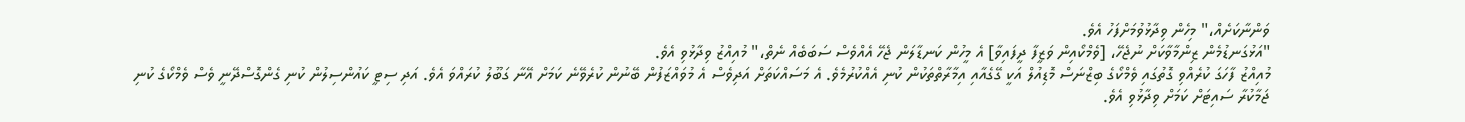ވަންނާކަށެއް،" މިހެން ވިދާޅުވުމަށްފަހު އެވެ.
"އަޅުގަނޑުމެން ޒިންމާވާކަށް ނުޖެހޭ، [ވެމްކޯއިން ވަޒީފާ ދީފައިވާ] އެ މީހުން ކަނޑާލަން ޖެހޭ އެއްވެސް ސަބަބެއް ނެތް،" މުއިއްޒު ވިދާޅުވި އެވެ.
މުއިއްޒު ފާހަގަ ކުރެއްވި ގޮތުގައި ވެމްކޯގެ ބިޒްނަސް މޮޑިއުލް އަކީ ގޭގެއާއި އިމާރާތްތަކުން ކުނި އެއްކުރުމެވެ. އެ މަސައްކަތަށް އަދިވެސް އެ މުވައްޒަފުން ބޭނުން ކުރެވޭނެ ކަމަށް އޭނާ ގަބޫލު ކުރައްވަ އެވެ. އަދި ސިޓީ ކައުންސިލުން ކުނި ގެންގޮސްދޭނީ ވެސް ވެމްކޯގެ ކުނި ޖަމާކުރާ ސައިޓަށް ކަމަށް ވިދާޅުވި އެވެ.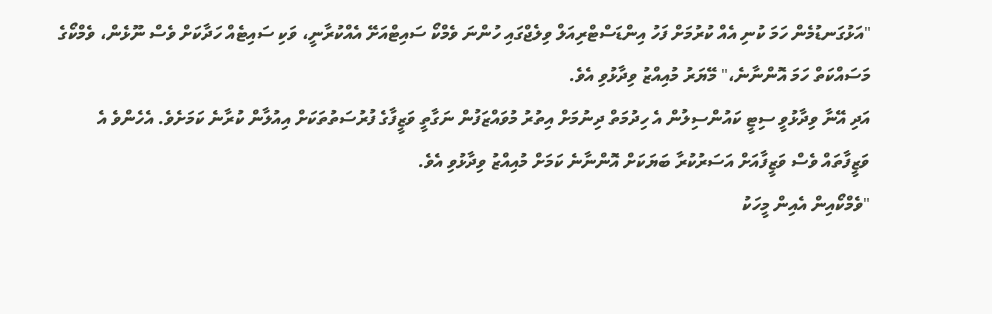"އަޅުގަނޑުމެން ހަމަ ކުނި އެއް ކުރުމަށް ފަހު އިންޑަސްޓްރިއަލް ވިލެޖްގައި ހުންނަ ވެމްކޯ ސައިޓްއަށޭ އެއްކުރާނީ، ވަކި ސައިޓެއް ހަދާކަށް ވެސް ނޫޅެން، ވެމްކޯގެ މަސައްކަތް ހަމަ އޮންނާނެ،" މޭޔަރު މުއިއްޒު ވިދާޅުވި އެވެ.
އަދި އޭނާ ވިދާޅުވީ ސިޓީ ކައުންސިލުން އެ ހިދުމަތް ދިނުމަށް އިތުރު މުވައްޒަފުން ނަގާތީ ވަޒީފާގެ ފުރުސަތުތަކަށް އިއުލާން ކުރާނެ ކަމަށެވެ. އެހެންވެ އެ ވަޒީފާތައް ވެސް ވަޒީފާއަށް އަސަރުކުރާ ބަޔަކަށް އޮންނާނެ ކަމަށް މުއިއްޒު ވިދާޅުވި އެވެ.
"ވެމްކޯއިން އެއިން މީހަކު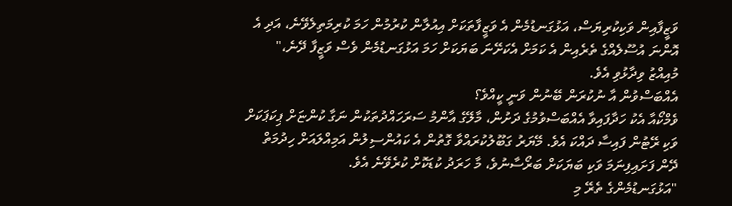ވަޒީފާއިން ވަކިކުރިޔަސް، އަޅުގަނޑުމެން އެ ވަޒީފާތަކަށް އިއުލާން ކުރުމުން ހަމަ ކުރިމަތިލެވޭނެ، އަދި އެ އޮންނަ އުސޫލެއްގެ ތެރެއިން އެ ކަމަށް އެކަށޭނަ ބަޔަކަށް ހަމަ އަޅުގަނޑުމެން ވެސް ވަޒީފާ ދޭނެ،" މުއިއްޒު ވިދާޅުވި އެވެ.
އެއްބަސްވުން އާ ނުކުރަން ބޭނުން ވަނީ ކީއްވެ؟
ވެމްކޯއާ އެކު ހަދާފައިވާ އެއްބަސްވުމުގެ ދަށުން، މާލޭގެ އާންމު ސަރަހައްދުތަކުން ނަގާ ކުންޏަށް ޕިކަޕަކަށް ވަކި ރޭޓުން ފައިސާ ދައްކަ އެވެ. މޭޔަރު ގަބޫލުކުރައްވާ ގޮތުން އެ ކައުންސިލުން އަމިއްލައަށް ހިދުމަތް ދޭން ފަށައިފިނަމަ ވަކި ބަޔަކަށް ބަރޯސާނުވެ، މާ ހަރަދު ކުޑަކޮށް ކުރެވޭނެ އެވެ.
"އަޅުގަނޑުމެންގެ ތެރޭ މި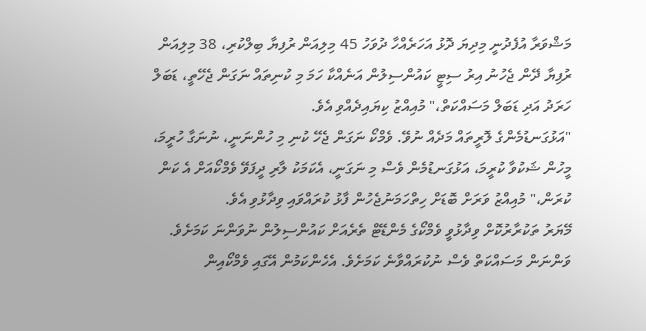މަޝްވަރާ އުފެދުނީ މިދިޔަ ދޮޅު އަހަރެއްހާ ދުވަހު 45 މިލިއަން ރުފިޔާ ބިލްކުރި، 38 މިލިއަން ރުފިޔާ ދޭން ޖެހުނު އިރު ސިޓީ ކައުންސިލުން އަނެއްކާ ހަމަ މި ކުނިތައް ނަގަން ޖެހޭތީ، ޑަބަލް ހަރަދު އަދި ޑަބަލް މަސައްކަތް،" މުއިއްޒު ކިޔައިދެއްވި އެވެ.
"އަޅުގަނޑުމެންގެ ލޮރީތައް މަދެއް ނުވޭ. ވެމްކޯ ނަގަން ޖެހޭ ކުނި މި ހުންނަނީ، ނުނަގާ ހުރީމަ، މީހުން ޝަކުވާ ކުރީމަ، އަޅުގަނޑުމެން ވެސް މި ނަގަނީ، އެކަމަކު ލާރި ދީފަވޭ ވެމްކޯއަށް އެ ކަން ކުރަން،" މުއިއްޒު ވަރަށް ބޮޑަށް ހިތްހަމަނުޖެހުން ފާޅު ކުރައްވައި ވިދާޅުވި އެވެ.
މޭޔަރު ތަކުރާރުކޮށް ވިދާޅުވީ ވެމްކޯގެ މެންޑޭޓް ތެރެއަށް ކައުންސިލުން ނުވަންނަ ކަމަށެވެ. ވަންނަން މަސައްކަތް ވެސް ނުކުރައްވާނެ ކަމަށެވެ. އެހެންކަމުން އޭގައި ވެމްކޯއިން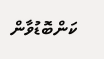ކަންބޮޑުވާން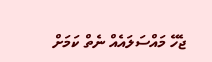ޖެހޭ މައްސަލައެއް ނެތް ކަމަށް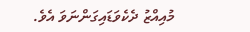މުއިއްޒު ދެކެވަޑައިގަންނަވަ އެވެ.